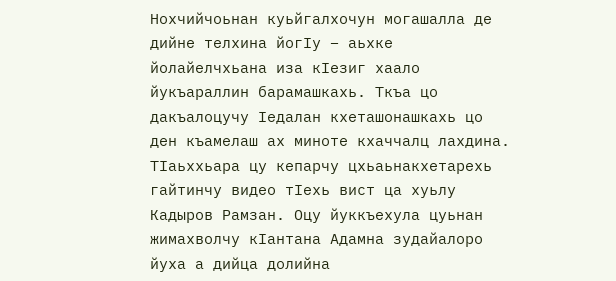Нохчийчоьнан куьйгалхочун могашалла де дийне телхина йогIу – аьхке йолайелчхьана иза кIезиг хаало йукъараллин барамашкахь. Ткъа цо дакъалоцучу Ӏедалан кхеташонашкахь цо ден къамелаш ах миноте кхаччалц лахдина. ТӀаьххьара цу кепарчу цхьаьнакхетарехь гайтинчу видео тIехь вист ца хуьлу Кадыров Рамзан. Оцу йуккъехула цуьнан жимахволчу кӀантана Адамна зудайалоро йуха а дийца долийна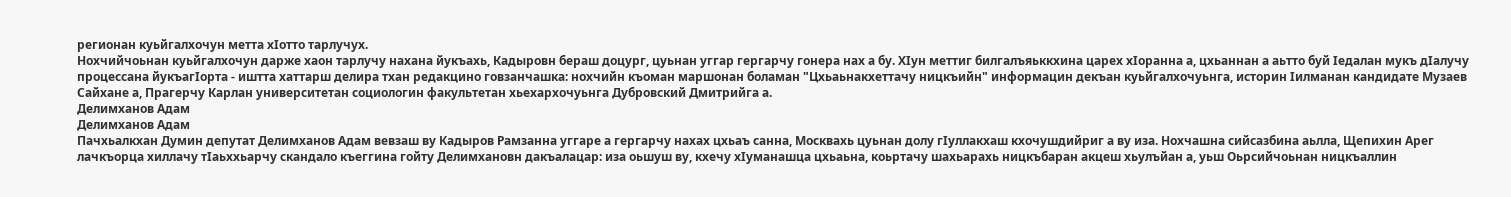регионан куьйгалхочун метта хӀотто тарлучух.
Нохчийчоьнан куьйгалхочун дарже хаон тарлучу нахана йукъахь, Кадыровн бераш доцург, цуьнан уггар гергарчу гонера нах а бу. ХӀун меттиг билгалъяьккхина царех хӀоранна а, цхьаннан а аьтто буй Ӏедалан мукъ дIалучу процессана йукъагӀорта - иштта хаттарш делира тхан редакцино говзанчашка: нохчийн къоман маршонан боламан "Цхьаьнакхеттачу ницкъийн" информацин декъан куьйгалхочуьнга, историн Ӏилманан кандидате Музаев Сайхане а, Прагерчу Карлан университетан социологин факультетан хьехархочуьнга Дубровский Дмитрийга а.
Делимханов Адам
Делимханов Адам
Пачхьалкхан Думин депутат Делимханов Адам вевзаш ву Кадыров Рамзанна уггаре а гергарчу нахах цхьаъ санна, Москвахь цуьнан долу гIуллакхаш кхочушдийриг а ву иза. Нохчашна сийсазбина аьлла, Щепихин Арег лачкъорца хиллачу тӀаьххьарчу скандало къеггина гойту Делимхановн дакъалацар: иза оьшуш ву, кхечу хӀуманашца цхьаьна, коьртачу шахьарахь ницкъбаран акцеш хьулъйан а, уьш Оьрсийчоьнан ницкъаллин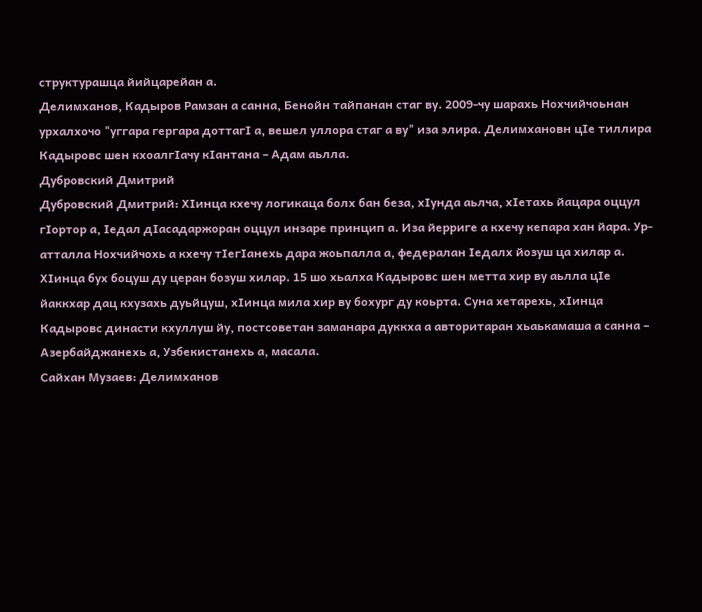структурашца йийцарейан а.
Делимханов, Кадыров Рамзан а санна, Бенойн тайпанан стаг ву. 2009-чу шарахь Нохчийчоьнан урхалхочо "уггара гергара доттагI а, вешел уллора стаг а ву" иза элира. Делимхановн цIе тиллира Кадыровс шен кхоалгIачу кIантана – Адам аьлла.
Дубровский Дмитрий
Дубровский Дмитрий: ХӀинца кхечу логикаца болх бан беза, хӀунда аьлча, хӀетахь йацара оццул гӀортор а, Ӏедал дӀасадаржоран оццул инзаре принцип а. Иза йерриге а кхечу кепара хан йара. Ур-атталла Нохчийчохь а кхечу тӀегӀанехь дара жоьпалла а, федералан Ӏедалх йозуш ца хилар а.
ХӀинца бух боцуш ду церан бозуш хилар. 15 шо хьалха Кадыровс шен метта хир ву аьлла цIе йаккхар дац кхузахь дуьйцуш, хӀинца мила хир ву бохург ду коьрта. Суна хетарехь, хӀинца Кадыровс династи кхуллуш йу, постсоветан заманара дуккха а авторитаран хьаькамаша а санна – Азербайджанехь а, Узбекистанехь а, масала.
Сайхан Музаев: Делимханов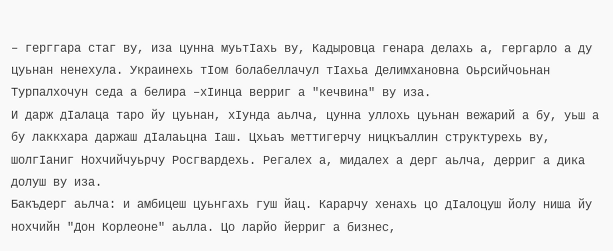– герггара стаг ву, иза цунна муьтIахь ву, Кадыровца генара делахь а, гергарло а ду цуьнан ненехула. Украинехь тIом болабеллачул тIахьа Делимхановна Оьрсийчоьнан Турпалхочун седа а белира –хIинца верриг а "кечвина" ву иза.
И дарж дӀалаца таро йу цуьнан, хӀунда аьлча, цунна уллохь цуьнан вежарий а бу, уьш а бу лаккхара даржаш дӀалаьцна Iаш. Цхьаъ меттигерчу ницкъаллин структурехь ву, шолгӀаниг Нохчийчуьрчу Росгвардехь. Регалех а, мидалех а дерг аьлча, дерриг а дика долуш ву иза.
Бакъдерг аьлча: и амбицеш цуьнгахь гуш йац. Карарчу хенахь цо дӀалоцуш йолу ниша йу нохчийн "Дон Корлеоне" аьлла. Цо ларйо йерриг а бизнес,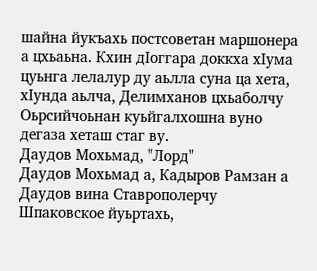шайна йукъахь постсоветан маршонера а цхьаьна. Кхин дIоггара доккха хIума цуьнга лелалур ду аьлла суна ца хета, хӀунда аьлча, Делимханов цхьаболчу Оьрсийчоьнан куьйгалхошна вуно дегаза хеташ стаг ву.
Даудов Мохьмад, "Лорд"
Даудов Мохьмад а, Кадыров Рамзан а
Даудов вина Ставрополерчу Шпаковское йуьртахь,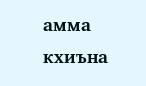амма кхиъна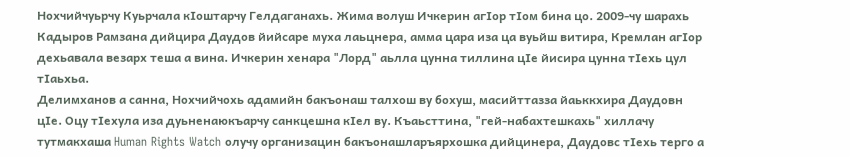Нохчийчуьрчу Куьрчала кӀоштарчу Гелдаганахь. Жима волуш Ичкерин агIор тӀом бина цо. 2009-чу шарахь Кадыров Рамзана дийцира Даудов йийсаре муха лаьцнера, амма цара иза ца вуьйш витира, Кремлан агӀор дехьавала везарх теша а вина. Ичкерин хенара "Лорд" аьлла цунна тиллина цIе йисира цунна тIехь цул тӀаьхьа.
Делимханов а санна, Нохчийчохь адамийн бакъонаш талхош ву бохуш, масийттазза йаьккхира Даудовн цIе. Оцу тIехула иза дуьненаюкъарчу санкцешна кӀел ву. Къаьсттина, "гей-набахтешкахь" хиллачу тутмакхаша Human Rights Watch олучу организацин бакъонашларъярхошка дийцинера, Даудовс тIехь терго а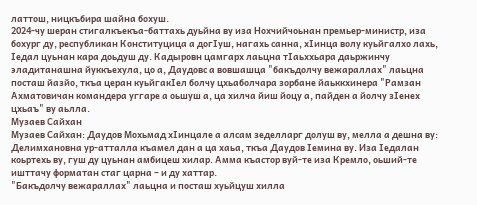латтош, ницкъбира шайна бохуш.
2024-чу шеран стигалкъекъа-баттахь дуьйна ву иза Нохчийчоьнан премьер-министр, иза бохург ду, республикан Конституцица а догӀуш, нагахь санна, хIинца волу куьйгалхо лахь, Ӏедал цуьнан кара доьдуш ду. Кадыровн цамгарх лаьцна тӀаьххьара даьржинчу эладитанашна йуккъехула, цо а, Даудовс а вовшашца "бакъдолчу вежараллах" лаьцна посташ йазйо, ткъа церан куьйгакӀел болчу цхьаболчара зорбане йаьккхинера "Рамзан Ахматовичан командера уггаре а оьшуш а, ца хилча йиш йоцу а, пайден а йолчу зIенех цхьаъ" ву аьлла.
Музаев Сайхан
Музаев Сайхан: Даудов Мохьмад хӀинцале а алсам зеделларг долуш ву, мелла а дешна ву: Делимхановна ур-атталла къамел дан а ца хаьа, ткъа Даудов Ӏемина ву. Иза Ӏедалан коьртехь ву, гуш ду цуьнан амбицеш хилар. Амма къастор вуй-те иза Кремло, оьший-те ишттачу форматан стаг царна – и ду хаттар.
"Бакъдолчу вежараллах" лаьцна и посташ хуьйцуш хилла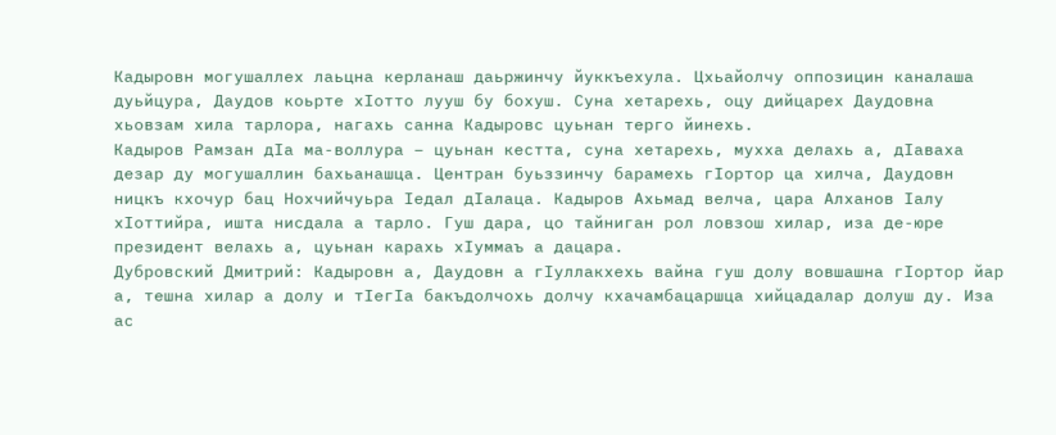Кадыровн могушаллех лаьцна керланаш даьржинчу йуккъехула. Цхьайолчу оппозицин каналаша дуьйцура, Даудов коьрте хӀотто лууш бу бохуш. Суна хетарехь, оцу дийцарех Даудовна хьовзам хила тарлора, нагахь санна Кадыровс цуьнан терго йинехь.
Кадыров Рамзан дӀа ма-воллура – цуьнан кестта, суна хетарехь, мухха делахь а, дӀаваха дезар ду могушаллин бахьанашца. Центран буьззинчу барамехь гӀортор ца хилча, Даудовн ницкъ кхочур бац Нохчийчуьра Ӏедал дӀалаца. Кадыров Ахьмад велча, цара Алханов Iалу хӀоттийра, ишта нисдала а тарло. Гуш дара, цо тайниган рол ловзош хилар, иза де-юре президент велахь а, цуьнан карахь хIуммаъ а дацара.
Дубровский Дмитрий: Кадыровн а, Даудовн а гӀуллакхехь вайна гуш долу вовшашна гӀортор йар а, тешна хилар а долу и тӀегӀа бакъдолчохь долчу кхачамбацаршца хийцадалар долуш ду. Иза ас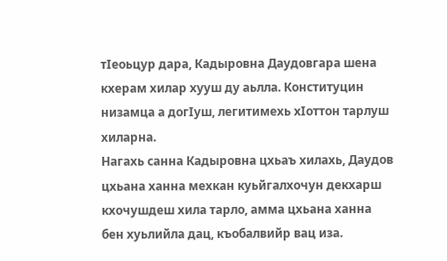тӀеоьцур дара, Кадыровна Даудовгара шена кхерам хилар хууш ду аьлла. Конституцин низамца а догIуш, легитимехь хIоттон тарлуш хиларна.
Нагахь санна Кадыровна цхьаъ хилахь, Даудов цхьана ханна мехкан куьйгалхочун декхарш кхочушдеш хила тарло, амма цхьана ханна бен хуьлийла дац, къобалвийр вац иза.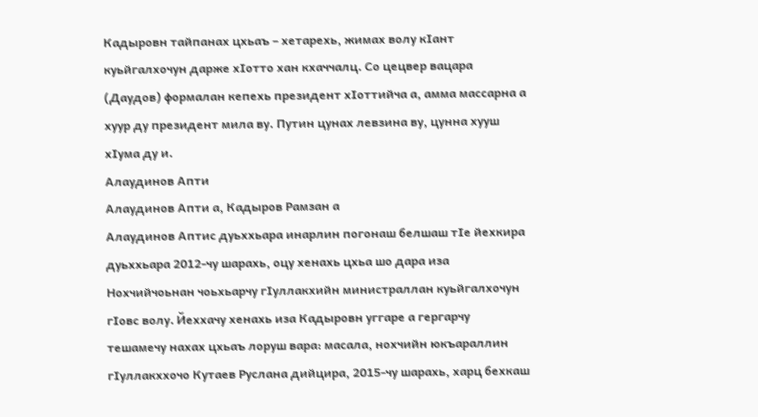Кадыровн тайпанах цхьаъ – хетарехь, жимах волу кӀант куьйгалхочун дарже хIотто хан кхаччалц. Со цецвер вацара (Даудов) формалан кепехь президент хӀоттийча а, амма массарна а хуур ду президент мила ву. Путин цунах левзина ву, цунна хууш хIума ду и.
Алаудинов Апти
Алаудинов Апти а, Кадыров Рамзан а
Алаудинов Аптис дуьххьара инарлин погонаш белшаш тӀе йехкира дуьххьара 2012-чу шарахь, оцу хенахь цхьа шо дара иза Нохчийчоьнан чоьхьарчу гӀуллакхийн министраллан куьйгалхочун гӀовс волу. Йеххачу хенахь иза Кадыровн уггаре а гергарчу тешамечу нахах цхьаъ лоруш вара: масала, нохчийн юкъараллин гӀуллакххочо Кутаев Руслана дийцира, 2015-чу шарахь, харц бехкаш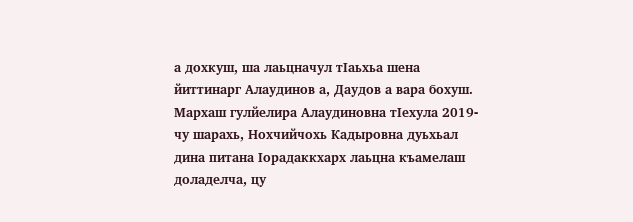а дохкуш, ша лаьцначул тӀаьхьа шена йиттинарг Алаудинов а, Даудов а вара бохуш.
Мархаш гулйелира Алаудиновна тӀехула 2019-чу шарахь, Нохчийчохь Кадыровна дуьхьал дина питана Ӏорадаккхарх лаьцна къамелаш доладелча, цу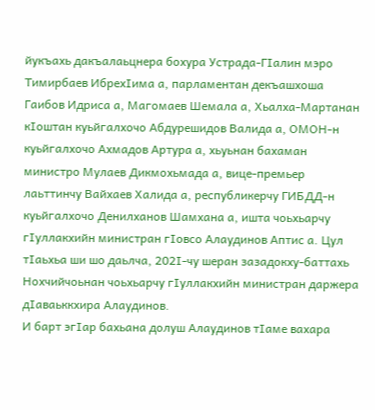йукъахь дакъалаьцнера бохура Устрада-ГIалин мэро Тимирбаев ИбрехӀима а, парламентан декъашхоша Гаибов Идриса а, Магомаев Шемала а, Хьалха-Мартанан кIоштан куьйгалхочо Абдурешидов Валида а, ОМОН-н куьйгалхочо Ахмадов Артура а, хьуьнан бахаман министро Мулаев Дикмохьмада а, вице-премьер лаьттинчу Вайхаев Халида а, республикерчу ГИБДД-н куьйгалхочо Денилханов Шамхана а, ишта чоьхьарчу гӀуллакхийн министран гӀовсо Алаудинов Аптис а. Цул тӀаьхьа ши шо даьлча, 202I-чу шеран зазадокху-баттахь Нохчийчоьнан чоьхьарчу гӀуллакхийн министран даржера дӀаваьккхира Алаудинов.
И барт эгIар бахьана долуш Алаудинов тӀаме вахара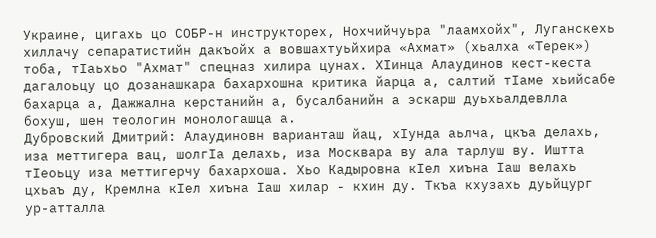Украине, цигахь цо СОБР-н инструкторех, Нохчийчуьра "лаамхойх", Луганскехь хиллачу сепаратистийн дакъойх а вовшахтуьйхира «Ахмат» (хьалха «Терек») тоба, тIаьхьо "Ахмат" спецназ хилира цунах. ХIинца Алаудинов кест-кеста дагалоьцу цо дозанашкара бахархошна критика йарца а, салтий тIаме хьийсабе бахарца а, Дажжална керстанийн а, бусалбанийн а эскарш дуьхьалдевлла бохуш, шен теологин монологашца а.
Дубровский Дмитрий: Алаудиновн варианташ йац, хӀунда аьлча, цкъа делахь, иза меттигера вац, шолгӀа делахь, иза Москвара ву ала тарлуш ву. Иштта тӀеоьцу иза меттигерчу бахархоша. Хьо Кадыровна кӀел хиъна Ӏаш велахь цхьаъ ду, Кремлна кӀел хиъна Ӏаш хилар - кхин ду. Ткъа кхузахь дуьйцург ур-атталла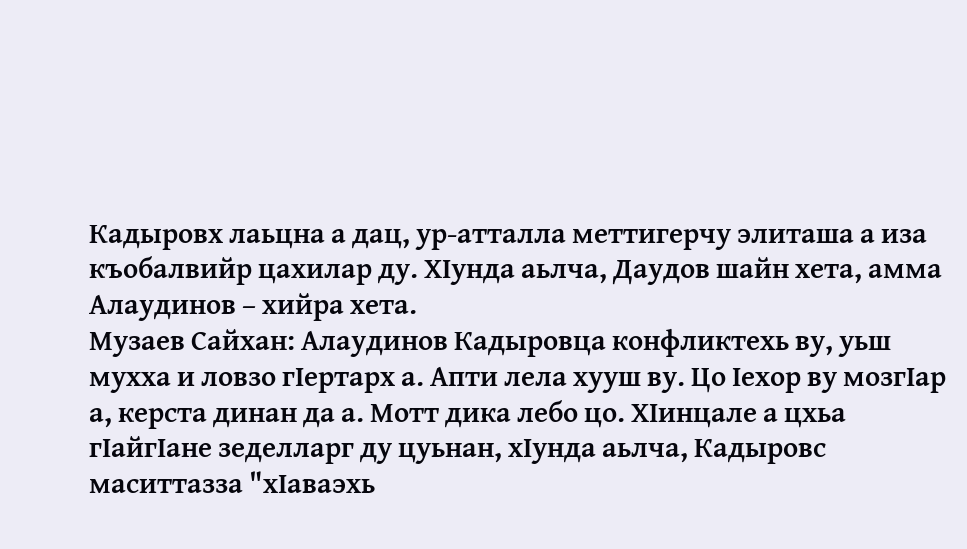Кадыровх лаьцна а дац, ур-атталла меттигерчу элиташа а иза къобалвийр цахилар ду. ХӀунда аьлча, Даудов шайн хета, амма Алаудинов – хийра хета.
Музаев Сайхан: Алаудинов Кадыровца конфликтехь ву, уьш мухха и ловзо гӀертарх а. Апти лела хууш ву. Цо Iехор ву мозгIар а, керста динан да а. Мотт дика лебо цо. ХӀинцале а цхьа гӀайгӀане зеделларг ду цуьнан, хӀунда аьлча, Кадыровс маситтазза "хIаваэхь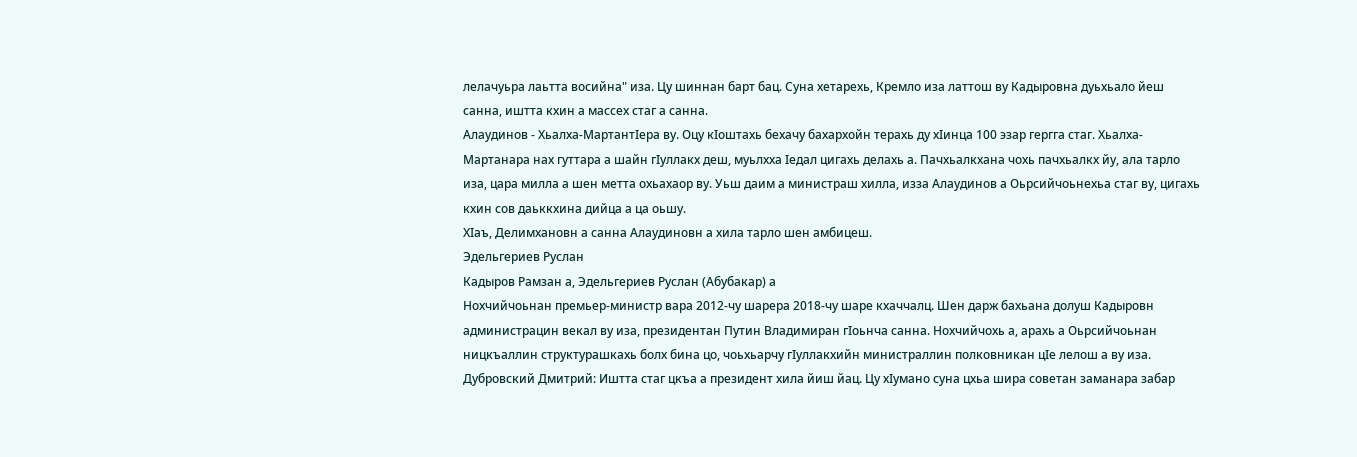лелачуьра лаьтта восийна" иза. Цу шиннан барт бац. Суна хетарехь, Кремло иза латтош ву Кадыровна дуьхьало йеш санна, иштта кхин а массех стаг а санна.
Алаудинов - Хьалха-МартантӀера ву. Оцу кIоштахь бехачу бахархойн терахь ду хӀинца 100 эзар гергга стаг. Хьалха-Мартанара нах гуттара а шайн гIуллакх деш, муьлхха Ӏедал цигахь делахь а. Пачхьалкхана чохь пачхьалкх йу, ала тарло иза, цара милла а шен метта охьахаор ву. Уьш даим а министраш хилла, изза Алаудинов а Оьрсийчоьнехьа стаг ву, цигахь кхин сов даьккхина дийца а ца оьшу.
ХIаъ, Делимхановн а санна Алаудиновн а хила тарло шен амбицеш.
Эдельгериев Руслан
Кадыров Рамзан а, Эдельгериев Руслан (Абубакар) а
Нохчийчоьнан премьер-министр вара 2012-чу шарера 2018-чу шаре кхаччалц. Шен дарж бахьана долуш Кадыровн администрацин векал ву иза, президентан Путин Владимиран гIоьнча санна. Нохчийчохь а, арахь а Оьрсийчоьнан ницкъаллин структурашкахь болх бина цо, чоьхьарчу гӀуллакхийн министраллин полковникан цIе лелош а ву иза.
Дубровский Дмитрий: Иштта стаг цкъа а президент хила йиш йац. Цу хӀумано суна цхьа шира советан заманара забар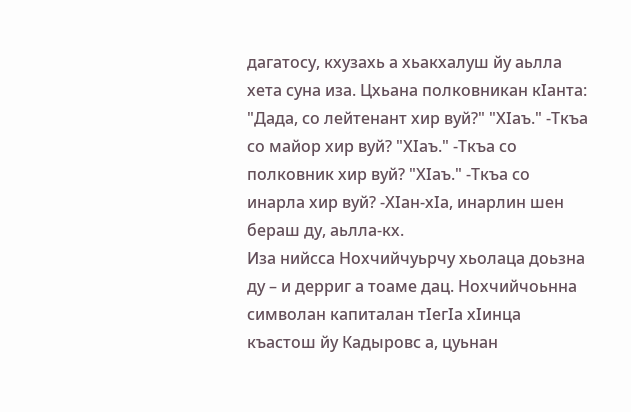дагатосу, кхузахь а хьакхалуш йу аьлла хета суна иза. Цхьана полковникан кӀанта: "Дада, со лейтенант хир вуй?" "ХӀаъ." -Ткъа со майор хир вуй? "ХӀаъ." -Ткъа со полковник хир вуй? "ХӀаъ." -Ткъа со инарла хир вуй? -ХӀан-хӀа, инарлин шен бераш ду, аьлла-кх.
Иза нийсса Нохчийчуьрчу хьолаца доьзна ду – и дерриг а тоаме дац. Нохчийчоьнна символан капиталан тӀегӀа хӀинца къастош йу Кадыровс а, цуьнан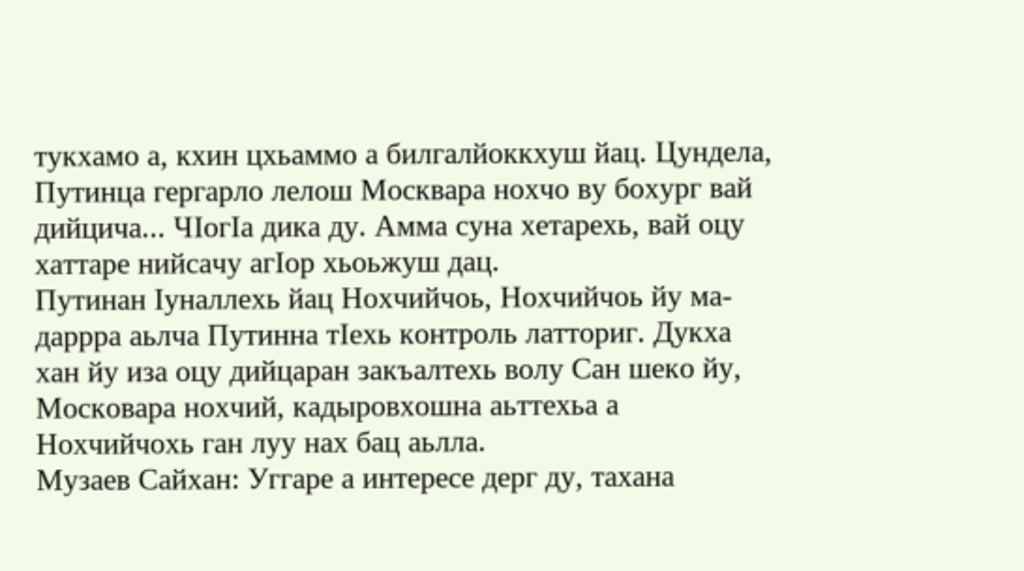тукхамо а, кхин цхьаммо а билгалйоккхуш йац. Цундела, Путинца гергарло лелош Москвара нохчо ву бохург вай дийцича... ЧӀогӀа дика ду. Амма суна хетарехь, вай оцу хаттаре нийсачу агӀор хьоьжуш дац.
Путинан Ӏуналлехь йац Нохчийчоь, Нохчийчоь йу ма-даррра аьлча Путинна тIехь контроль латториг. Дукха хан йу иза оцу дийцаран закъалтехь волу Сан шеко йу, Московара нохчий, кадыровхошна аьттехьа а Нохчийчохь ган луу нах бац аьлла.
Музаев Сайхан: Уггаре а интересе дерг ду, тахана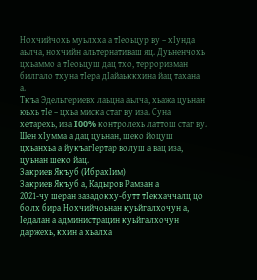Нохчийчохь муьлхха а тӀеоьцур ву – хӀунда аьлча, нохчийн альтернативаш яц. Дуьненчохь цхьаммо а тIеоьцуш дац тхо, терроризман билгало тхуна тIера дӀайаьккхина йац тахана а.
Ткъа Эдельгериевх лаьцна аьлча, хьажа цуьнан юьхь тӀе – цхьа миска стаг ву иза. Суна хетарехь, иза I00% контролехь латтош стаг ву. Шен хӀумма а дац цуьнан, шеко йоцуш цхьанхьа а йукъагӀертар волуш а вац иза, цуьнан шеко йац.
Закриев Якъуб (ИбрахIим)
Закриев Якъуб а, Кадыров Рамзан а
2021-чу шеран зазадокху-бутт тӀекхаччалц цо болх бира Нохчийчоьнан куьйгалхочун а, Ӏедалан а администрацин куьйгалхочун даржехь, кхин а хьалха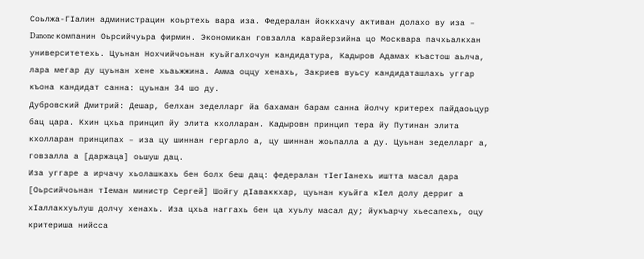Соьлжа-ГӀалин администрацин коьртехь вара иза. Федералан йоккхачу активан долахо ву иза – Danone компанин Оьрсийчуьра фирмин. Экономикан говзалла карайерзийна цо Москвара пачхьалкхан университетехь. Цуьнан Нохчийчоьнан куьйгалхочун кандидатура, Кадыров Адамах къастош аьлча, лара мегар ду цуьнан хене хьаьжжина. Амма оццу хенахь, Закриев вуьсу кандидаташлахь уггар къона кандидат санна: цуьнан 34 шо ду.
Дубровский Дмитрий: Дешар, белхан зеделларг йа бахаман барам санна йолчу критерех пайдаоьцур бац цара. Кхин цхьа принцип йу элита кхолларан. Кадыровн принцип тера йу Путинан элита кхолларан принципах – иза цу шиннан гергарло а, цу шиннан жоьпалла а ду. Цуьнан зеделларг а, говзалла а [даржаца] оьшуш дац.
Иза уггаре а ирчачу хьолашкахь бен болх беш дац: федералан тӀегӀанехь иштта масал дара [Оьрсийчоьнан тӀеман министр Сергей] Шойгу дӀаваккхар, цуьнан куьйга кӀел долу дерриг а хIаллакхуьлуш долчу хенахь. Иза цхьа наггахь бен ца хуьлу масал ду; йукъарчу хьесапехь, оцу критериша нийсса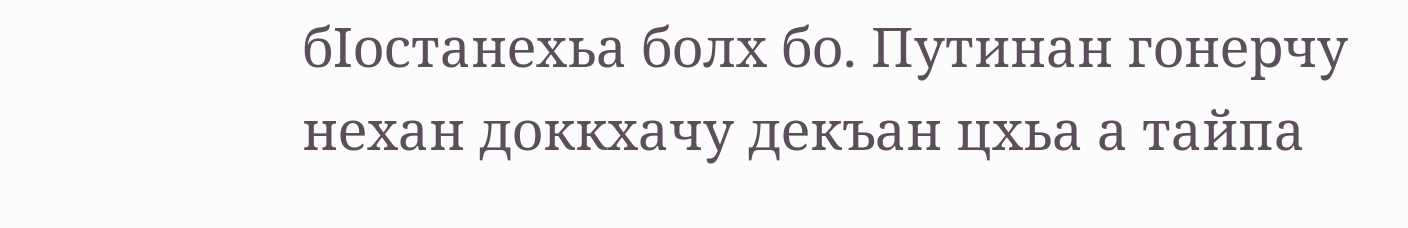бӀостанехьа болх бо. Путинан гонерчу нехан доккхачу декъан цхьа а тайпа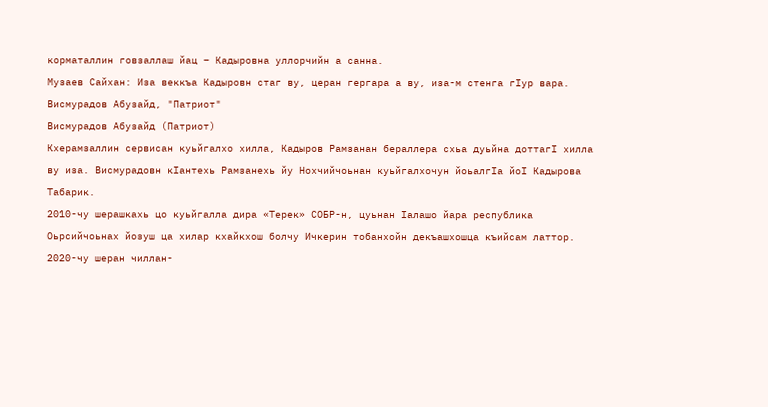корматаллин говзаллаш йац – Кадыровна уллорчийн а санна.
Музаев Сайхан: Иза веккъа Кадыровн стаг ву, церан гергара а ву, иза-м стенга гIур вара.
Висмурадов Абузайд, "Патриот"
Висмурадов Абузайд (Патриот)
Кхерамзаллин сервисан куьйгалхо хилла, Кадыров Рамзанан бераллера схьа дуьйна доттагӀ хилла ву иза. Висмурадовн кӀантехь Рамзанехь йу Нохчийчоьнан куьйгалхочун йоьалгIа йоӀ Кадырова Табарик.
2010-чу шерашкахь цо куьйгалла дира «Терек» СОБР-н, цуьнан Ӏалашо йара республика Оьрсийчоьнах йозуш ца хилар кхайкхош болчу Ичкерин тобанхойн декъашхошца къийсам латтор. 2020-чу шеран чиллан-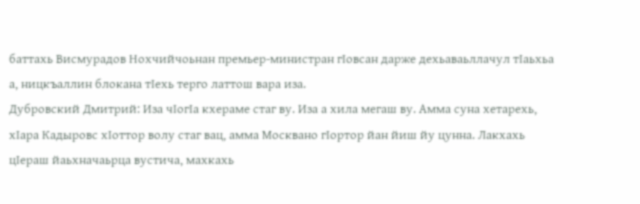баттахь Висмурадов Нохчийчоьнан премьер-министран гӀовсан дарже дехьаваьллачул тӀаьхьа а, ницкъаллин блокана тӀехь терго латтош вара иза.
Дубровский Дмитрий: Иза чIогIа кхераме стаг ву. Иза а хила мегаш ву. Амма суна хетарехь, хӀара Кадыровс хӀоттор волу стаг вац, амма Москвано гӀортор йан йиш йу цунна. Лакхахь цIераш йаьхначаьрца вустича, махкахь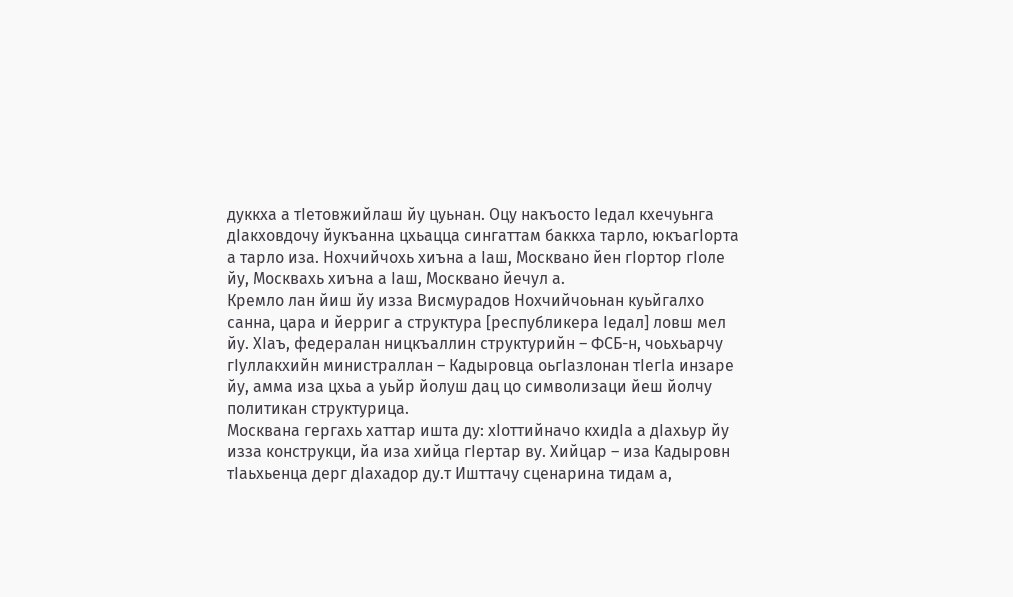дуккха а тIетовжийлаш йу цуьнан. Оцу накъосто Ӏедал кхечуьнга дIакховдочу йукъанна цхьацца сингаттам баккха тарло, юкъагӀорта а тарло иза. Нохчийчохь хиъна а Ӏаш, Москвано йен гӀортор гӀоле йу, Москвахь хиъна а Ӏаш, Москвано йечул а.
Кремло лан йиш йу изза Висмурадов Нохчийчоьнан куьйгалхо санна, цара и йерриг а структура [республикера Ӏедал] ловш мел йу. ХӀаъ, федералан ницкъаллин структурийн – ФСБ-н, чоьхьарчу гӀуллакхийн министраллан – Кадыровца оьгӀазлонан тӀегӀа инзаре йу, амма иза цхьа а уьйр йолуш дац цо символизаци йеш йолчу политикан структурица.
Москвана гергахь хаттар ишта ду: хӀоттийначо кхидӀа а дӀахьур йу изза конструкци, йа иза хийца гӀертар ву. Хийцар – иза Кадыровн тIаьхьенца дерг дIахадор ду.т Ишттачу сценарина тидам а,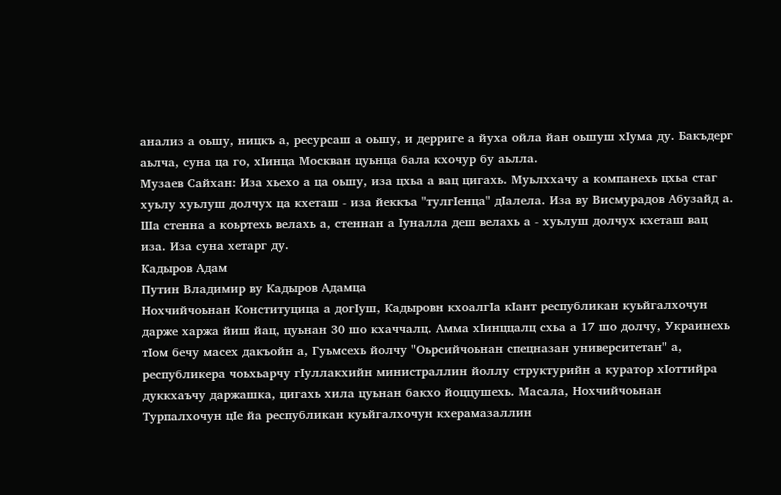анализ а оьшу, ницкъ а, ресурсаш а оьшу, и дерриге а йуха ойла йан оьшуш хIума ду. Бакъдерг аьлча, суна ца го, хӀинца Москван цуьнца бала кхочур бу аьлла.
Музаев Сайхан: Иза хьехо а ца оьшу, иза цхьа а вац цигахь. Муьлххачу а компанехь цхьа стаг хуьлу хуьлуш долчух ца кхеташ - иза йеккъа "тулгӀенца" дIалела. Иза ву Висмурадов Абузайд а. Ша стенна а коьртехь велахь а, стеннан а Ӏуналла деш велахь а - хуьлуш долчух кхеташ вац иза. Иза суна хетарг ду.
Кадыров Адам
Путин Владимир ву Кадыров Адамца
Нохчийчоьнан Конституцица а догӀуш, Кадыровн кхоалгӀа кӀант республикан куьйгалхочун дарже харжа йиш йац, цуьнан 30 шо кхаччалц. Амма хIинццалц схьа а 17 шо долчу, Украинехь тӀом бечу масех дакъойн а, Гуьмсехь йолчу "Оьрсийчоьнан спецназан университетан" а, республикера чоьхьарчу гIуллакхийн министраллин йоллу структурийн а куратор хIоттийра дуккхаъчу даржашка, цигахь хила цуьнан бакхо йоццушехь. Масала, Нохчийчоьнан Турпалхочун цӀе йа республикан куьйгалхочун кхерамазаллин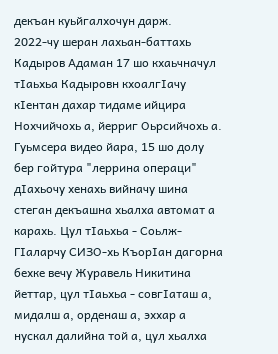декъан куьйгалхочун дарж.
2022-чу шеран лахьан-баттахь Кадыров Адаман 17 шо кхаьчначул тIаьхьа Кадыровн кхоалгӀачу кӀентан дахар тидаме ийцира Нохчийчохь а, йерриг Оьрсийчохь а. Гуьмсера видео йара, 15 шо долу бер гойтура "леррина операци" дIахьочу хенахь вийначу шина стеган декъашна хьалха автомат а карахь. Цул тӀаьхьа - Соьлж-ГӀаларчу СИЗО-хь КъорӀан дагорна бехке вечу Журавель Никитина йеттар, цул тӀаьхьа - совгӀаташ а, мидалш а, орденаш а, эххар а нускал далийна той а, цул хьалха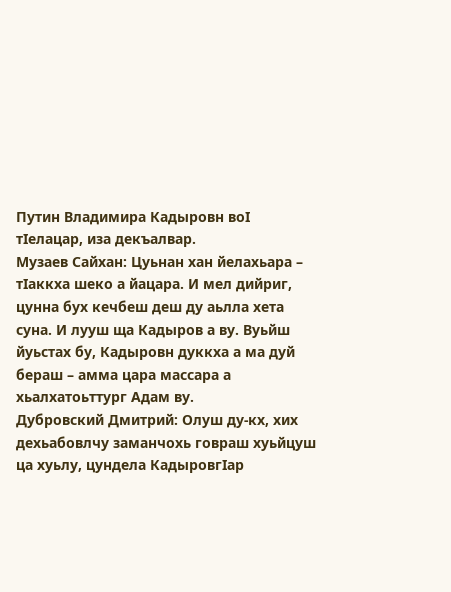Путин Владимира Кадыровн воI тIелацар, иза декъалвар.
Музаев Сайхан: Цуьнан хан йелахьара – тIаккха шеко а йацара. И мел дийриг, цунна бух кечбеш деш ду аьлла хета суна. И лууш ща Кадыров а ву. Вуьйш йуьстах бу, Кадыровн дуккха а ма дуй бераш – амма цара массара а хьалхатоьттург Адам ву.
Дубровский Дмитрий: Олуш ду-кх, хих дехьабовлчу заманчохь говраш хуьйцуш ца хуьлу, цундела КадыровгIар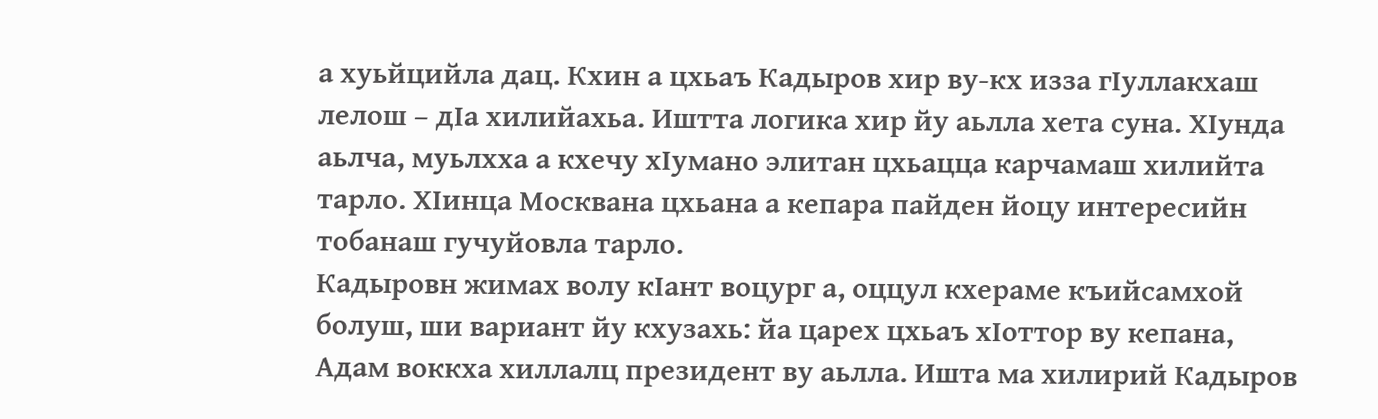а хуьйцийла дац. Кхин а цхьаъ Кадыров хир ву-кх изза гӀуллакхаш лелош – дIа хилийахьа. Иштта логика хир йу аьлла хета суна. ХӀунда аьлча, муьлхха а кхечу хIумано элитан цхьацца карчамаш хилийта тарло. ХӀинца Москвана цхьана а кепара пайден йоцу интересийн тобанаш гучуйовла тарло.
Кадыровн жимах волу кӀант воцург а, оццул кхераме къийсамхой болуш, ши вариант йу кхузахь: йа царех цхьаъ хIоттор ву кепана, Адам воккха хиллалц президент ву аьлла. Ишта ма хилирий Кадыров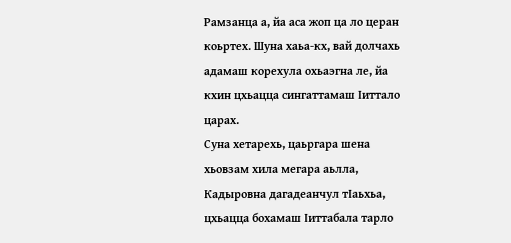Рамзанца а, йа аса жоп ца ло церан коьртех. Шуна хаьа-кх, вай долчахь адамаш корехула охьаэгна ле, йа кхин цхьацца сингаттамаш Iиттало царах.
Суна хетарехь, цаьргара шена хьовзам хила мегара аьлла, Кадыровна дагадеанчул тIаьхьа, цхьацца бохамаш Iиттабала тарло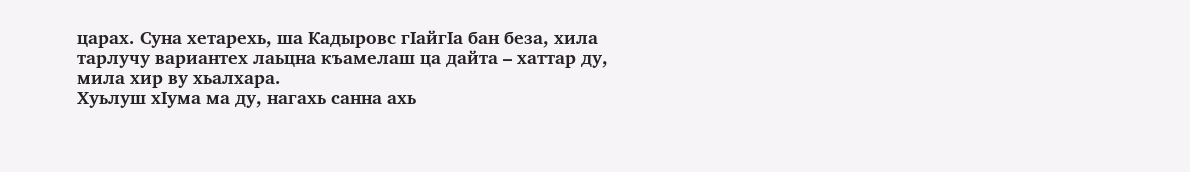царах. Суна хетарехь, ша Кадыровс гIайгIа бан беза, хила тарлучу вариантех лаьцна къамелаш ца дайта – хаттар ду, мила хир ву хьалхара.
Хуьлуш хIума ма ду, нагахь санна ахь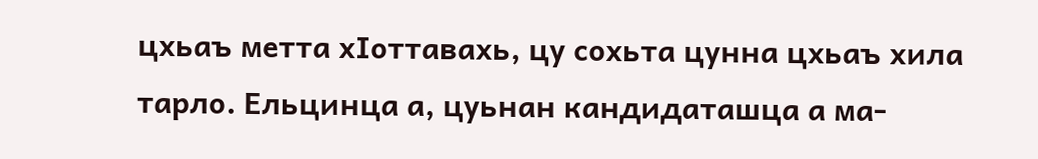цхьаъ метта хӀоттавахь, цу сохьта цунна цхьаъ хила тарло. Ельцинца а, цуьнан кандидаташца а ма-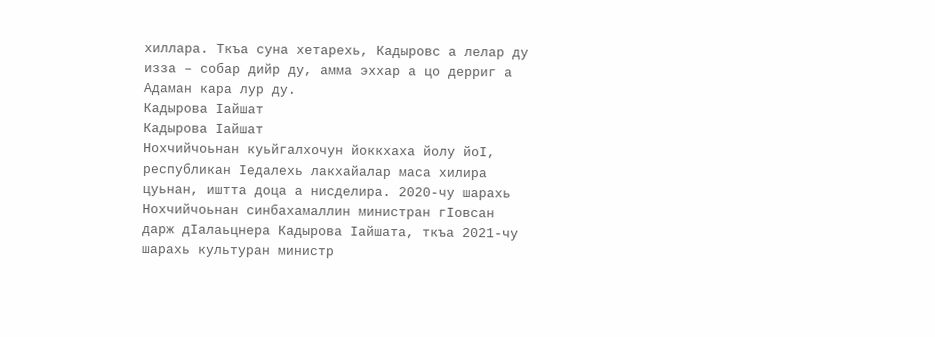хиллара. Ткъа суна хетарехь, Кадыровс а лелар ду изза – собар дийр ду, амма эххар а цо дерриг а Адаман кара лур ду.
Кадырова Iайшат
Кадырова Iайшат
Нохчийчоьнан куьйгалхочун йоккхаха йолу йоI, республикан Ӏедалехь лакхайалар маса хилира цуьнан, иштта доца а нисделира. 2020-чу шарахь Нохчийчоьнан синбахамаллин министран гӀовсан дарж дӀалаьцнера Кадырова Ӏайшата, ткъа 2021-чу шарахь культуран министр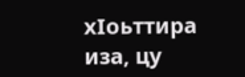хӀоьттира иза, цу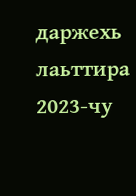даржехь лаьттира 2023-чу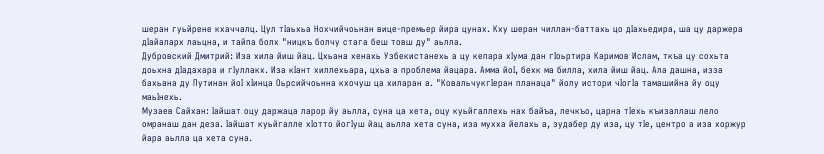шеран гуьйрене кхаччалц. Цул тIаьхьа Нохчийчоьнан вице-премьер йира цунах. Кху шеран чиллан-баттахь цо дӀахьедира, ша цу даржера дӀайаларх лаьцна, и тайпа болх "ницкъ болчу стага беш товш ду" аьлла.
Дубровский Дмитрий: Иза хила йиш йац. Цхьана хенахь Узбекистанехь а цу кепара хӀума дан гӀоьртира Каримов Ислам, ткъа цу сохьта доьхна дIадахара и гIуллакх. Иза кӀант хиллехьара, цхьа а проблема йацара. Амма йоӀ, бехк ма билла, хила йиш йац. Ала дашна, изза бахьана ду Путинан йоӀ хӀинца Оьрсийчоьнна кхочуш ца хиларан а. "КовальчукгIеран планаца" йолу истори чӀогӀа тамашийна йу оцу маьӀнехь.
Музаев Сайхан: Iайшат оцу даржаца ларор йу аьлла, суна ца хета, оцу куьйгаллехь нах байъа, лечкъо, царна тIехь къизаллаш лело омранаш дан деза. Iайшат куьйгалле хIотто йогIуш йац аьлла хета суна, иза мухха йелахь а, зудабер ду иза, цу тIе, центро а иза хоржур йара аьлла ца хета суна.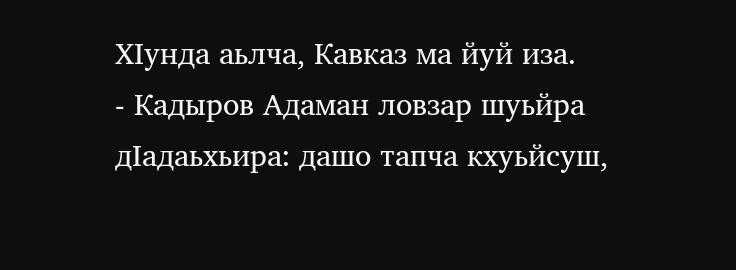ХIунда аьлча, Кавказ ма йуй иза.
- Кадыров Адаман ловзар шуьйра дIадаьхьира: дашо тапча кхуьйсуш,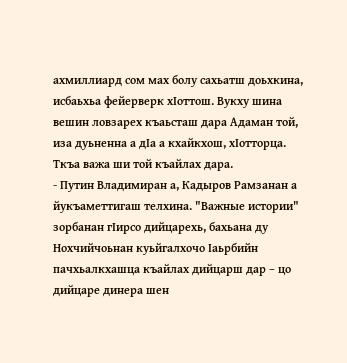ахмиллиард сом мах болу сахьатш доьхкина, исбаьхьа фейерверк хIоттош. Вукху шина вешин ловзарех къаьсташ дара Адаман той, иза дуьненна а дIа а кхайкхош, хIотторца. Ткъа важа ши той къайлах дара.
- Путин Владимиран а, Кадыров Рамзанан а йукъаметтигаш телхина. "Важные истории" зорбанан гӀирсо дийцарехь, бахьана ду Нохчийчоьнан куьйгалхочо Ӏаьрбийн пачхьалкхашца къайлах дийцарш дар – цо дийцаре динера шен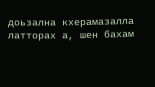доьзална кхерамазалла латторах а, шен бахам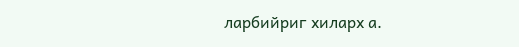ларбийриг хиларх а.